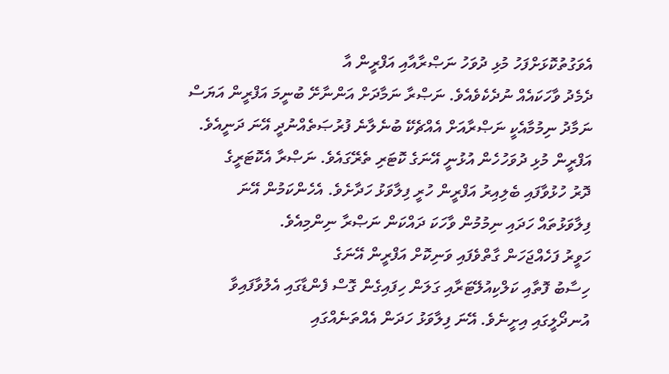އެވަގުތުކޮޅަށްފަހު މުޅި ދުވަހު ނަޞްރާއާއި އަފްރީން އާ
ދެމެދު ވާހަކައެއް ނުދެކެވެއެވެ. ނަޞްރާ ނަމާދަށް އަންނާށޭ ބުނީމަ އަފްރީން އަޔަސް
ނަމާދު ނިމުމާއެކީ ނަޞްރާއަށް އެއްޗެކޭ ބުނެލާނެ ފުރުޞަތެއްނުދީ އޭނަ ދަނީއެވެ.
އަފްރީން މުޅި ދުވަހުހެން އުޅުނީ އޭނަގެ ކޮޓަރި ތެރޭގައެވެ. ނަޞްރާ އެކޮޓަރީގެ
ދޮރު ހުޅުވާފައި ބެލިއިރު އަފްރީން ހުރީ ފިލާވަޅު ހަދާށެވެ. އެހެންކަމުން އޭނަ
ފިލާވަޅުތައް ހަދައި ނިމުމުން ވާހަކަ ދައްކަން ނަޞްރާ ނިންމިއެވެ.
ހަވީރު ފަހެއްޖަހަން ގާތްވެފައި ވަނިކޮށް އަފްރީން އޭނަގެ
ހިސާބު ފޮތާއި ކަލްކިއުލޭޓަރާއި ގަލަން ހިފައިގެން ގޮސް ފެންޑާގައި އެލުވާފައިވާ
އުނދޯލީގައި އިށީނެވެ. އޭނަ ފިލާވަޅު ހަދަން އެއްތަނެއްގައި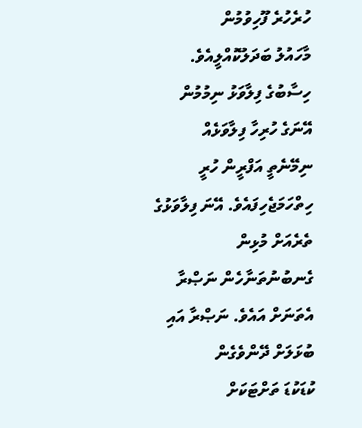ހުރެހުރެ ފޫހިވުމުން
މާހައުލު ބަދަލުކޮއްލީއެވެ. ހިސާބުގެ ފިލާވަޅު ނިމުމުން އޭނަގެ ހުރިހާ ފިލާވަޅެއް
ނިމޭނެތީ އަފްރީން ހުރީ ހިތްހަމަޖެހިފައެވެ. އޭނަ ފިލާވަޅުގެ ތެރެއަށް މުޅިން
ގެނބުނުތަނާހެން ނަޞްރާ އެތަނަށް އައެވެ. ނަޞްރާ އައި ބުޅަލަށް ދޭންވެގެން
ކުޑަކުޑަ ތަށްޓަކަށް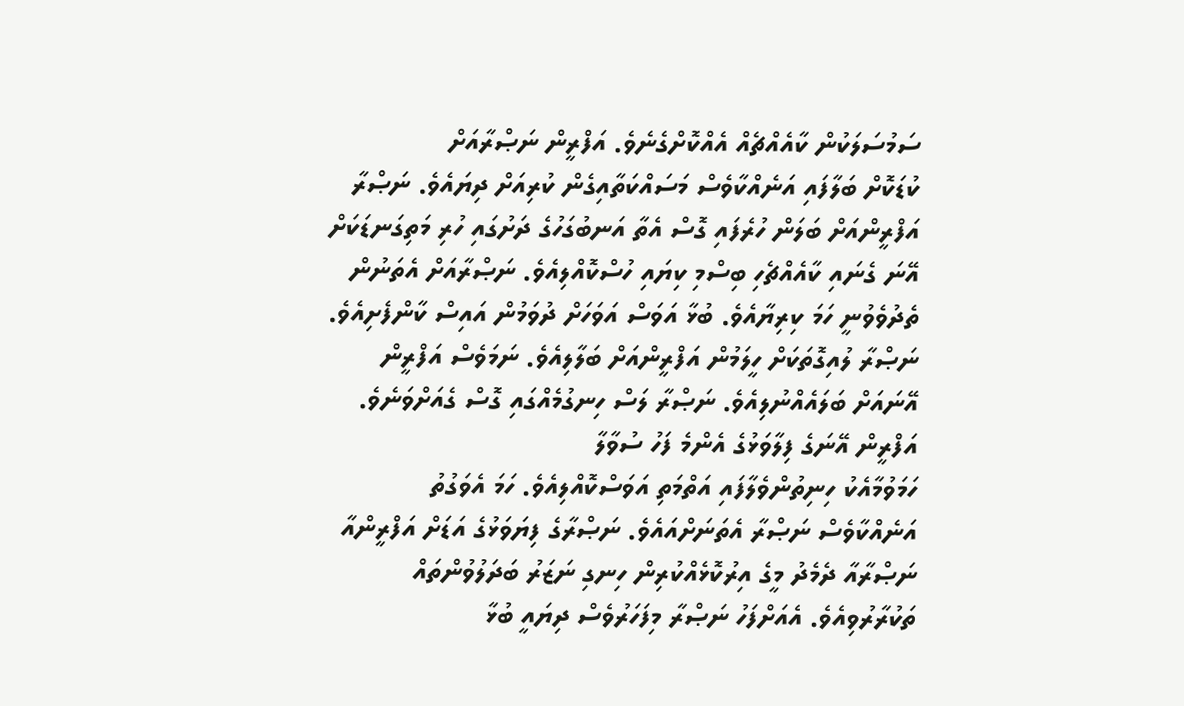ސަމުސަލަކުން ކާއެއްޗެއް އެއްކޮށްގެނެވެ. އަފްރީން ނަޞްރާއަށް
ކުޑަކޮށް ބަލާފައި އަނެއްކާވެސް މަސައްކަތާއިގެން ކުރިއަށް ދިޔައެވެ. ނަޞްރާ
އަފްރީންއަށް ބަލަން ހުރެފައި ގޮސް އެތާ އަނބުގަހުގެ ދަށުގައި ހުރި މަތިގަނޑަކަށް
އޭނަ ގެނައި ކާއެއްޗެހި ބިސްމި ކިޔައި ހުސްކޮއްލިއެވެ. ނަޞްރާއަށް އެތަނުން
ތެދުވެވުނީ ހަމަ ކިރިޔާއެވެ. ބުޅާ އަވަސް އަވަހަށް ދުވަމުން އައިސް ކާންފެށިއެވެ.
ނަޞްރާ ލުއިގޮތަކަށް ހީލަމުން އަފްރީންއަށް ބަލާލިއެވެ. ނަމަވެސް އަފްރީން
އޭނައަށް ބަލައެއްނުލިއެވެ. ނަޞްރާ ލަސް ހިނގުމެއްގައި ގޮސް ގެއަށްވަނެވެ.
އަފްރީން އޭނަގެ ފިލާވަޅުގެ އެންމެ ފަހު ސުވާލާ
ހަމަވުމާއެކު ހިނިތުންވެލާފައި އަތްމަތި އަވަސްކޮއްލިއެވެ. ހަމަ އެވަގުތު
އަނެއްކާވެސް ނަޞްރާ އެތަނަށްއައެވެ. ނަޞްރާގެ ފިޔަވަޅުގެ އަޑަށް އަފްރީންއާ
ނަޞްރާއާ ދެމެދު މީގެ އިރުކޮޅެއްކުރިން ހިނގި ނަޒަރު ބަދަލުވުންތައް
ތަކުރާރުވިއެވެ. އެއަށްފަހު ނަޞްރާ މިފަހަރުވެސް ދިޔައީ ބުޅާ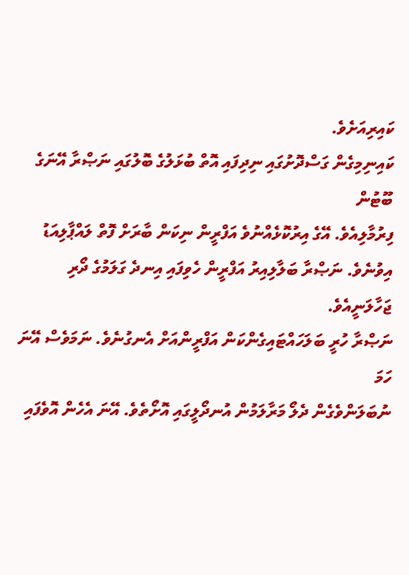ކައިރިއަށެވެ.
ކައިނިމިގެން ގަސްދޮށުގައި ނިދިފައި އޮތް ބުޅަލުގެ ބޮލުގައި ނަޞްރާ އޭނަގެ ބޫޓުން
ފިރުމާލިއެވެ. އޭގެ އިރުކޮޅެއްނުވެ އަފްރީން ނިކަން ބާރަށް ފޮތް ލައްޕާލިއަޑު
އިވުނެވެ. ނަޞްރާ ބަލާލިއިރު އަފްރީން ހެވިފައި އިނދެ ގަލަމުގެ ދޯރި ޖަހާލަނީއެވެ.
ނަޞްރާ ހުރީ ބަލަހައްޓައިގެންކަން އަފްރީންއަށް އެނގުނެވެ. ނަމަވެސް އޭނަ ހަމަ
ނުބަލަންވެގެން ދެލޯ މަރާލަމުން އުނދޯލީގައި އޮށޯތެވެ. އޭނަ އެހެން އޮވެފައި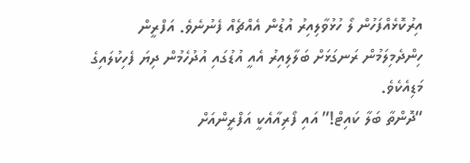އިރުކޮޅެއްފަހުން ލޯ ހުޅުވާލިއިރު އުޑުން އެއްޗެއް ފެނުނެވެ. އަފްރީން
ހިންދެމިލަމުން ރަނގަޅަށް ބަލާލިއިރު އެއީ އުޑުގައި އުދުހެމުން ދިޔަ ފެހިކުލައިގެ
މަޑިއެކެވެ.
“ދޮންތާ ބަލާ ކައިޓް!” އައި ފޯރިއާއެކީ އަފްރީންއަށް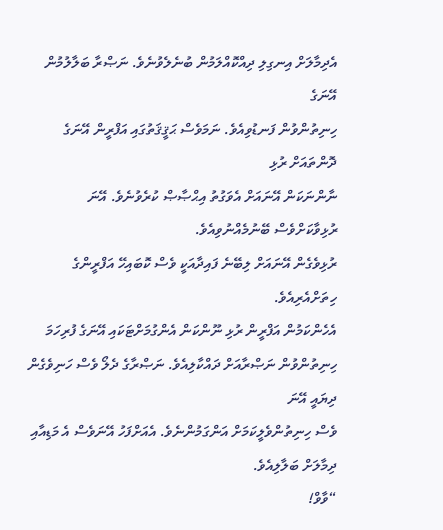އެދިމާލަށް އިނގިލި ދިއްކޮއްލަމުން ބުނެލެވުނެވެ. ނަޞްރާ ބަލާލުމުން އޭނަގެ
ހިނިތުންވުން ފަނޑުވިއެވެ. ނަމަވެސް ޙަޤީޤަތުގައި އަފްރީން އޭނަގެ ދޮންތައަށް ރުޅި
ނާންނަކަން އޭނައަށް އެވަގުތު އިޙްޞާޞް ކުރެވުނެވެ. އޭނަ ރުޅިވާކަށްވެސް ބޭނުމެއްނުވިއެވެ.
ރުޅިވެގެން އޭނައަށް ލިބޭނެ ފައިދާއަކީ ވެސް ކޮބައިހޭ އަފްރީންގެ ހިތަށްއެރިއެވެ.
އެހެންކަމުން އަފްރީން ރުޅި ނޫންކަން އެންގުމަށްޓަކައި އޭނަގެ ފުރިހަމަ
ހިނިތުންވުން ނަޞްރާއަށް ދައްކާލިއެވެ. ނަޞްރާގެ ދެލޯ ވެސް ހަނިވެގެން ދިޔައީ އޭނަ
ވެސް ހިނިތުންވެލީކަމަށް އަންގަމުންނެވެ. އެއަށްފަހު އޭނަވެސް އެ މަޑިއާއި
ދިމާލަށް ބަލާލިއެވެ.
“ވާވް!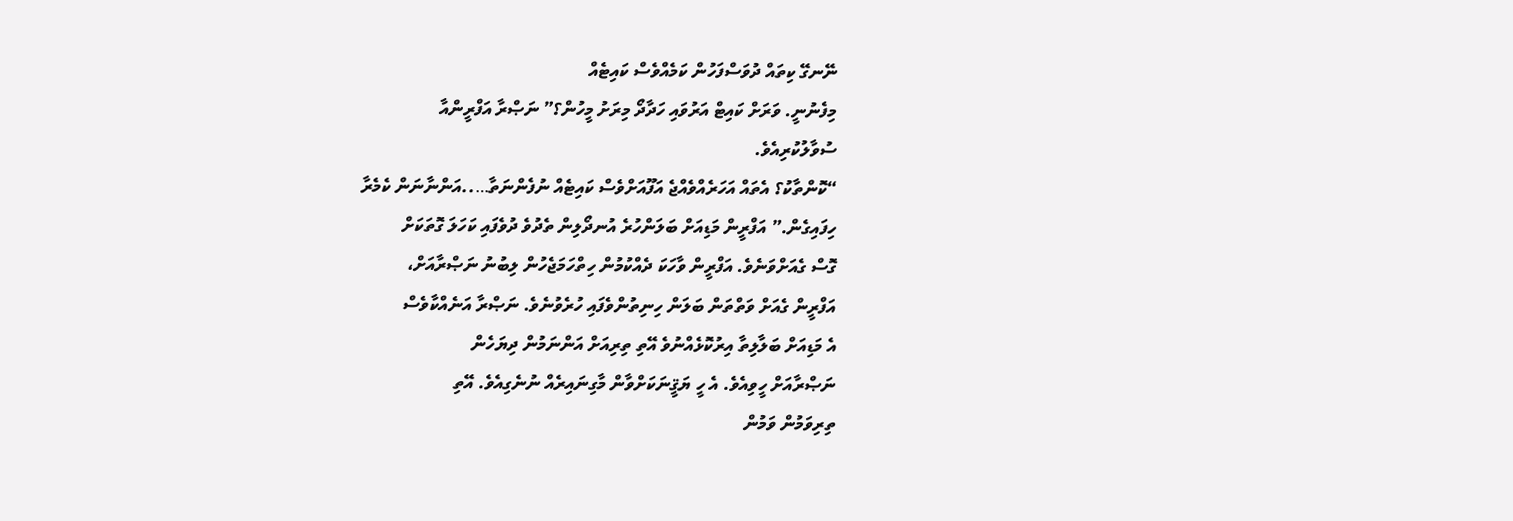ނޭނގޭ ކިތައް ދުވަސްފަހުން ކަމެއްވެސް ކައިޓެއް
މިފެނުނީ. ވަރަށް ކައިޓް އަރުވައި ހަދާދޯ މިރަށު މީހުން؟” ނަޞްރާ އަފްރީންއާ
ސުވާލުކުރިއެވެ.
“ކޮންތާކު؟ އެތައް އަހަރެއްވެއްޖެ އަފޫއަށްވެސް ކައިޓެއް ނުފެންނަތާ…..އަންނާނަން ކެމެރާ
ހިފައިގެން.” އަފްރީން މަޑިއަށް ބަލަންހުރެ އުނދޯލިން ތެދުވެ ދުވެފައި ކަހަލަ ގޮތަކަށް
ގޮސް ގެއަށްވަނެވެ. އަފްރީން ވާހަކަ ދެއްކުމުން ހިތްހަމަޖެހުން ލިބުނު ނަޞްރާއަށް،
އަފްރީން ގެއަށް ވަތްތަން ބަލަން ހިނިތުންވެފައި ހުރެވުނެވެ. ނަޞްރާ އަނެއްކާވެސް
އެ މަޑިއަށް ބަލާލިތާ އިރުކޮޅެއްނުވެ އޭތި ތިރިއަށް އަންނަމުން ދިޔަހެން
ނަޞްރާއަށް ހީވިއެވެ. އެ ހީ ޔަޤީނަކަށްވާން މާގިނައިރެއް ނުނެގިއެވެ. އޭތި
ތިރިވަމުން ވަމުން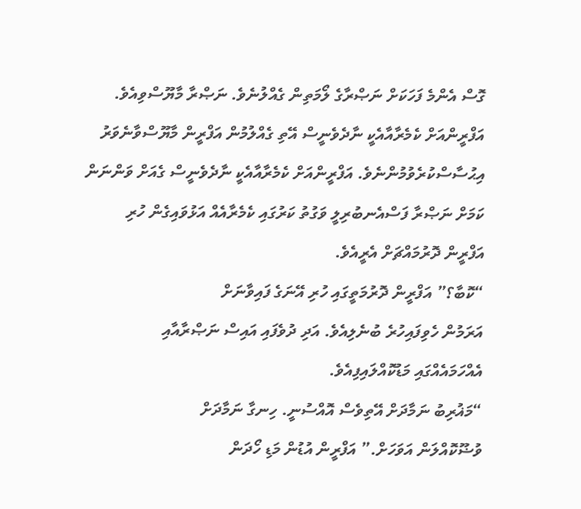ގޮސް އެންމެ ފަހަކަށް ނަޞްރާގެ ލޯމަތިން ގެއްލުނެވެ. ނަޞްރާ މާޔޫސްވިއެވެ.
އަފްރީންއަށް ކެމެރާއާއެކީ ނާދެވެނީސް އޭތި ގެއްލުމުން އަފްރީން މާޔޫސްވާނެވަރު
އިޙުސާސްކުރެވުމުންނެވެ. އަފްރީންއަށް ކެމެރާއާއެކީ ނާދެވެނީސް ގެއަށް ވަންނަން
ކަމަށް ނަޞްރާ ފަސްއެނބުރިލީ ވަގުތު ކަރުގައި ކެމެރާއެއް އަޅުވައިގެން ހުރި
އަފްރީން ދޮރުމައްޗަށް އެރީއެވެ.
“ކޮބާ؟” އަފްރީން ދޮރުމަތީގައި ހުރި އޭނަގެ ފައިވާނަށް
އަރަމުން ހެވިފައިހުރެ ބުނެލިއެވެ. އަދި ދުވެފައި އައިސް ނަޞްރާއާއި
އެއްހަމައެއްގައި މަޑުކޮއްލައިފިއެވެ.
“މަޣުރިބު ނަމާދަށް އޭތިވެސް އޮއްސުނީ. ހިނގާ ނަމާދަށް
ވުޟޫކޮއްލަން އަވަހަށް.” އަފްރީން އުޑުން މަޑި ހޯދަން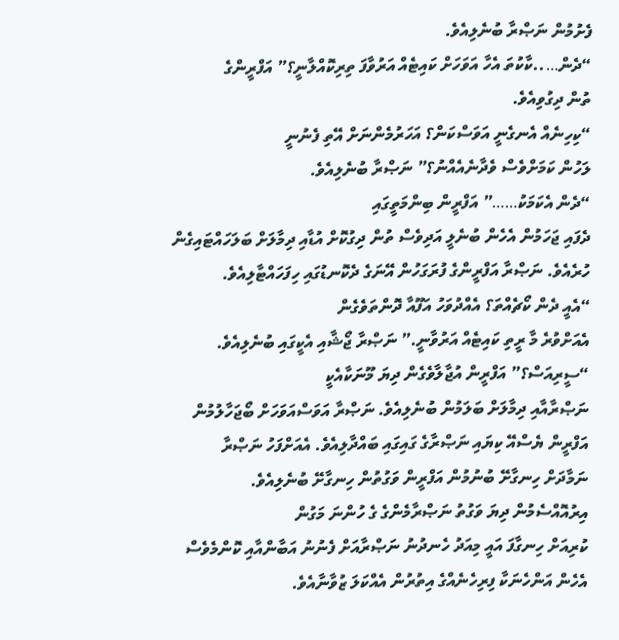ފެށުމުން ނަޞްރާ ބުނެލިއެވެ.
“ދެން…..ކާކުތަ އެހާ އަވަހަށް ކައިޓެއް އަރުވާފަ ތިރިކޮއްލާނީ؟” އަފްރީންގެ
ތުން ދިގުވިއެވެ.
“ކިހިނެއް އެނގެނީ އަވަސްކަން؟ އަހަރުމެންނަށް އޭތި ފެނުނީ
ލަހުން ކަމަށްވެސް ވެދާނެއެއްނު؟” ނަޞްރާ ބުނެލިއެވެ.
“ދެން އެކަމަކު……” އަފްރީން ބިންމަތީގައި
ދެފައި ޖަހަމުން އެހެން ބުނެލީ އަދިވެސް ތުން ދިގުކޮށް އުޑާއި ދިމާލަށް ބަލަހައްޓައިގެން
ހުރެއެވެ. ނަޞްރާ އަފްރީންގެ ފުރަގަހުން އޭނަގެ ދެކޮނޑުގައި ހިފަހައްޓާލިއެވެ.
“އެއީ ދެން ކޯޗެއްތަ؟ އެއްދުވަހު އަފޫއާ ދޮންތަވެގެން
އެއަށްވުރެ މާ ރީތި ކައިޓެއް އަރުވާނީ.” ނަޞްރާ ޖޯޝާއި އެކީގައި ބުނެލިއެވެ.
“ސީރިއަސް؟” އަފްރީން އުޖާލާވެގެން ދިޔަ މޫނަކާއެކީ
ނަޞްރާއާއި ދިމާލަށް ބަލަމުން ބުނެލިއެވެ. ނަޞްރާ އަވަސްއަވަހަށް ބޯޖަހާލުމުން
އަފްރީން ޔެސްއޭ ކިޔައި ނަޞްރާގެ ގައިގައި ބައްދާލިއެވެ. އެއަށްފަހު ނަޞްރާ
ނަމާދަށް ހިނގާށޭ ބުނުމުން އަފްރީން ވަގުތުން ހިނގާށޭ ބުނެލިއެވެ.
އިރުއޮއްސެމުން ދިޔަ ވަގުތު ނަޞްރާމެންގެ ގެ ހުންނަ މަގުން
ކުރިއަށް ހިނގާފަ އައީ މިއަދު ހެނދުނު ނަޞްރާއަށް ފެނުނު އަބާންއާއި ކޮންމެވެސް
އެހެން އަންހެނަކާ ފިރިހެނެއްގެ އިތުރުން އެއްކަލަ ޒުވާނާއެވެ.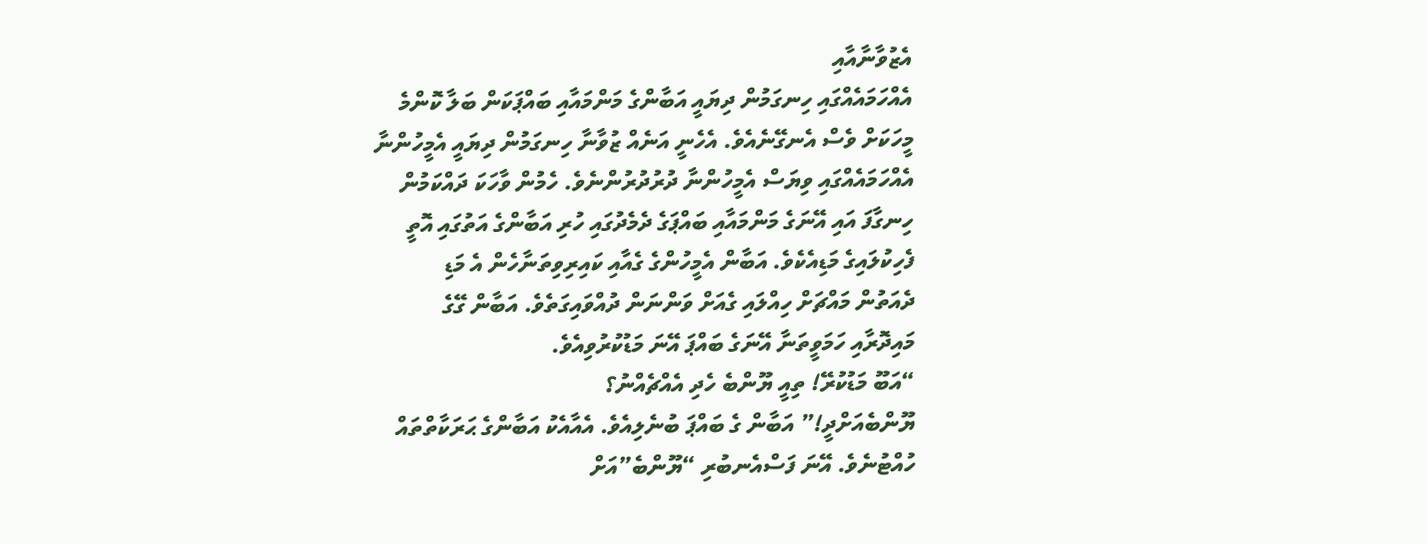އެޒުވާނާއާއި
އެއްހަމައެއްގައި ހިނގަމުން ދިޔައީ އަބާންގެ މަންމައާއި ބައްޕަކަން ބަލާ ކޮންމެ
މީހަކަށް ވެސް އެނގޭނެއެވެ. އެހެނީ އަނެއް ޒުވާނާ ހިނގަމުން ދިޔައީ އެމީހުންނާ
އެއްހަމައެއްގައި ވިޔަސް އެމީހުންނާ ދުރުދުރުންނެވެ. ހެމުން ވާހަކަ ދައްކަމުން
ހިނގާފަ އައި އޭނަގެ މަންމައާއި ބައްޕަގެ ދެމެދުގައި ހުރި އަބާންގެ އަތުގައި އޮތީ
ފެހިކުލައިގެ މަޑިއެކެވެ. އަބާން އެމީހުންގެ ގެއާއި ކައިރިވިތަނާހެން އެ މަޑި
ދެއަތުން މައްޗަށް ހިއްލައި ގެއަށް ވަންނަން ދުއްވައިގަތެވެ. އަބާން ގޭގެ
މައިދޮރާއި ހަމަވީތަނާ އޭނަގެ ބައްޕަ އޭނަ މަޑުކުރުވިއެވެ.
“އަބޫ މަޑުކުރޭ! ތިއީ ޔޫންބެ ހެދި އެއްޗެއްނު؟
ޔޫންބެއަށްދީ!” އަބާން ގެ ބައްޕަ ބުނެލިއެވެ. އެއާއެކު އަބާންގެ ޙަރަކާތްތައް
ހުއްޓުނެވެ. އޭނަ ފަސްއެނބުރި “ޔޫންބެ”އަށް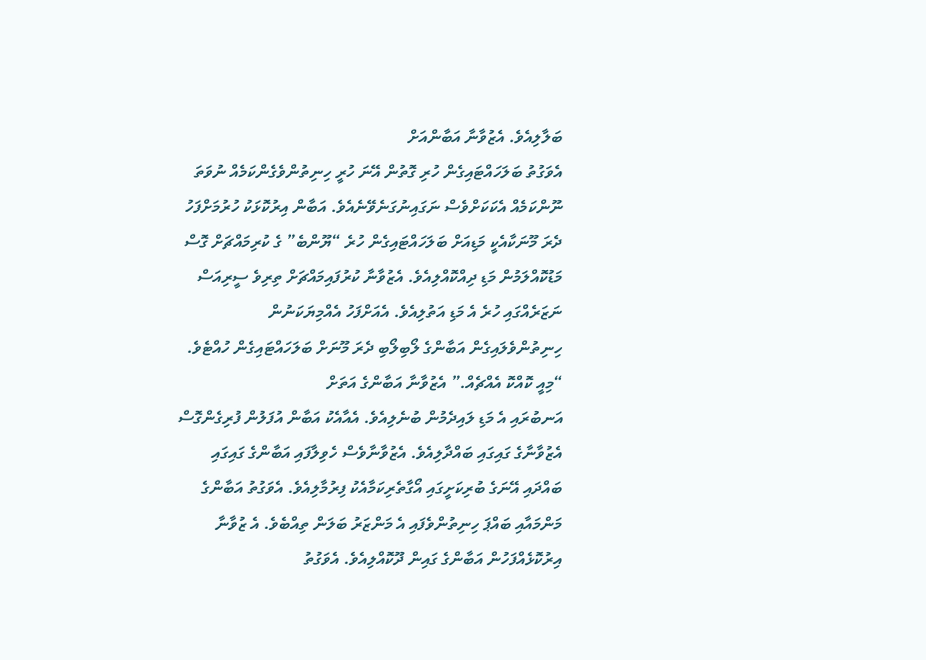ބަލާލިއެވެ. އެޒުވާނާ އަބާންއަށް
އެވަގުތު ބަލަހައްޓައިގެން ހުރި ގޮތުން އޭނަ ހުރީ ހިނިތުންވެގެންކަމެއް ނުވަތަ
ނޫންކަމެއް އެކަކަށްވެސް ނަގައިނުގަނެވޭނެއެވެ. އަބާން އިރުކޮޅަކު ހުރުމަށްފަހު
ދެރަ މޫނަކާއެކީ މަޑިއަށް ބަލަހައްޓައިގެން ހުރެ “ޔޫންބެ” ގެ ކުރިމައްޗަށް ގޮސް
މަޑުކޮއްލަމުން މަޑި ދިއްކޮއްލިއެވެ. އެޒުވާނާ ކުރުފައިމައްޗަށް ތިރިވެ ސީރިއަސް
ނަޒަރެއްގައި ހުރެ އެ މަޑި އަތުލިއެވެ. އެއަށްފަހު އެއްމިޔަކަނުން
ހިނިތުންވެލައިގެން އަބާންގެ ލޯބިލޯބި ދެރަ މޫނަށް ބަލަހައްޓައިގެން ހުއްޓެވެ.
“މިއީ ކޮއްކޮ އެއްޗެއް.” އެޒުވާނާ އަބާންގެ އަތަށް
އަނބުރައި އެ މަޑި ލައިދެމުން ބުނެލިއެވެ. އެއާއެކު އަބާން އުފަލުން ފުރިގެންގޮސް
އެޒުވާނާގެ ގައިގައި ބައްދާލިއެވެ. އެޒުވާނާވެސް ހެވިލާފައި އަބާންގެ ގައިގައި
ބައްދައި އޭނަގެ ބުރިކަށީގައި އޯގާތެރިކަމާއެކު ފިރުމާލިއެވެ. އެވަގުތު އަބާންގެ
މަންމައާއި ބައްޕަ ހިނިތުންވެފައި އެ މަންޒަރު ބަލަން ތިއްބެވެ. އެ ޒުވާނާ
އިރުކޮޅެއްފަހުން އަބާންގެ ގައިން ދޫކޮއްލިއެވެ. އެވަގުތު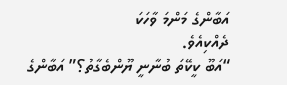އަބާންގެ މަންމަ ވާހަކަ
ދެއްކިއެވެ.
“އަބޫ ކީކޭތަ ބުނާނީ ޔޫންބެގާތު؟” އަބާންގެ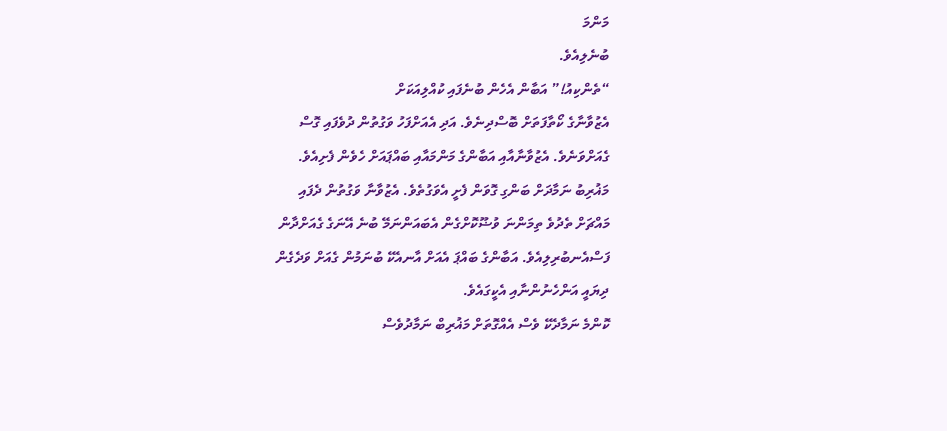މަންމަ
ބުނެލިއެވެ.
“ތެންކިއު!” އަބާން އެހެން ބުނެފައި ކުއްލިއަކަށް
އެޒުވާނާގެ ކޯތާފަތަށް ބޮސްދިނެވެ. އަދި އެއަށްފަހު ވަގުތުން ދުވެފައި ގޮސް
ގެއަށްވަނެވެ. އެޒުވާނާއާއި އަބާންގެ މަންމައާއި ބައްޕައަށް ހެވެން ފެށިއެވެ.
މަޣުރިބު ނަމާދަށް ބަންގި ގޮވަން ފެށީ އެވަގުތެވެ. އެޒުވާނާ ވަގުތުން ދެފައި
މައްޗަށް ތެދުވެ ތިމަންނަ ވުޟޫކޮށްގެން އެބައަންނަމޭ ބުނެ އޭނަގެ ގެއަށްދާން
ފަސްއެނބުރިލިއެވެ. އަބާންގެ ބައްޕަ އެއަށް އާނއެކޭ ބުނަމުން ގެއަށް ވަދެގެން
ދިޔައީ އަންހެނުންނާއި އެކީގައެވެ.
ކޮންމެ ނަމާދެކޭ ވެސް އެއްގޮތަށް މަޣުރިބް ނަމާދުވެސް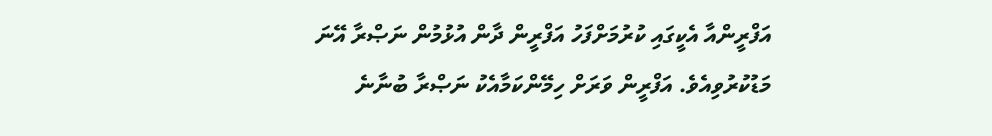އަފްރީންއާ އެކީގައި ކުރުމަށްފަހު އަފްރީން ދާން އުޅުމުން ނަޞްރާ އޭނަ
މަޑުކުރުވިއެވެ. އަފްރީން ވަރަށް ހިމޭންކަމާއެކު ނަޞްރާ ބުނާނެ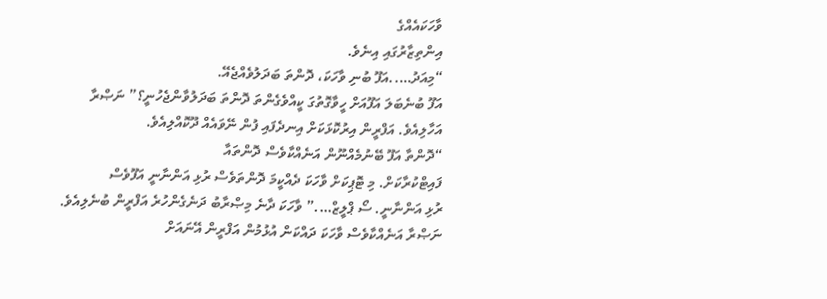ވާހަކައެއްގެ
އިންތިޒާރުގައި އިނެވެ.
“މިއަދު…..އަފޫ ބުނި ވާހަކަ، ދޮންތަ ބަދަލުވެއްޖެއޭ.
އަފޫ ބުނެބަލަ އަފޫއަށް ހީވާގޮތުގަ ކީއްވެގެންތަ ދޮންތަ ބަދަލުވާންޖެހުނީ؟” ނަޞްރާ
އަހާލިއެވެ. އަފްރީން އިރުކޮޅަކަށް އިނދެފައި ފުން ނޭވައެއް ދޫކޮއްލިއެވެ.
“ދޮންތާ އަފޫ ބޭނުމެއްނޫން އަނެއްކާވެސް ދޮންތައާ
ފައިޓްކުރާކަށް. މި ޓޮޕިކަށް ވާހަކަ ދެއްކީމަ ދޮންތަވެސް ރުޅި އަންނާނީ އަފޫވެސް
ރުޅި އަންނާނީ. ސޯ ޕްލީޒް….” ވާހަކަ ދާނެ މިޞްރާބު ދަނެގެންހުރެ އަފްރީން ބުނެލިއެވެ.
ނަޞްރާ އަނެއްކާވެސް ވާހަކަ ދައްކަން އުޅުމުން އަފްރީން އޭނައަށް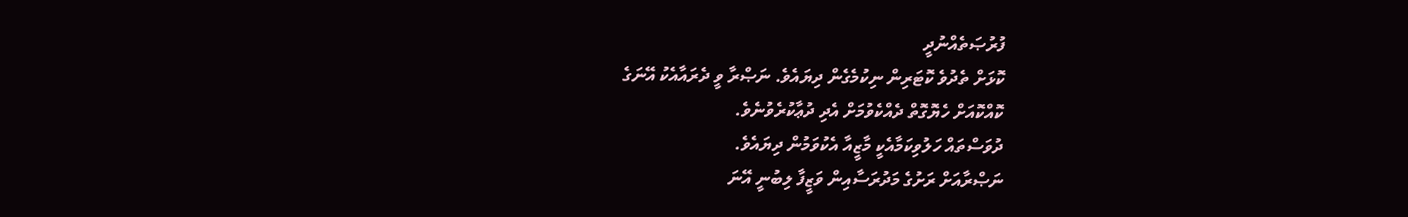ފުރުޞަތެއްނުދީ
ކޮޅަށް ތެދުވެ ކޮޓަރިން ނިކުމެގެން ދިޔައެވެ. ނަޞްރާ ވީ ދެރައާއެކު އޭނަގެ
ކޮއްކޮއަށް ހެޔޮގޮތް ދެއްކެވުމަށް އެދި ދުޢާކުރެވުނެވެ.
ދުވަސްތައް ހަލުވިކަމާއެކީ މާޒީއާ އެކުވަމުން ދިޔައެވެ.
ނަޞްރާއަށް ރަށުގެ މަދުރަސާއިން ވަޒީފާ ލިބުނީ އޭނަ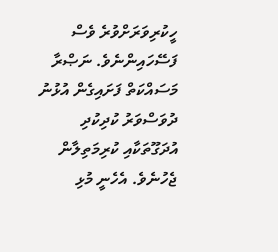ހީކުރިވަރަށްވުރެ ވެސް
ފަސޭހައިންނެވެ. ނަޞްރާ މަސައްކަތް ފަށައިގެން އުޅުނު ދުވަސްވަރު ކުދިކުދި
އުދަގޫތަކާއި ކުރިމަތިލާން ޖެހުނެވެ. އެހެނީ މުޅި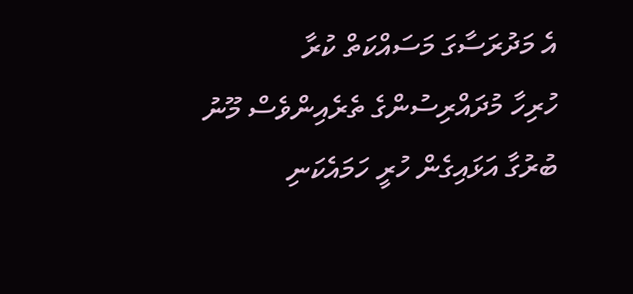އެ މަދުރަސާގަ މަސައްކަތް ކުރާ
ހުރިހާ މުދައްރިސުންގެ ތެރެއިންވެސް މޫނު ބުރުގާ އަޅައިގެން ހުރީ ހަމައެކަނި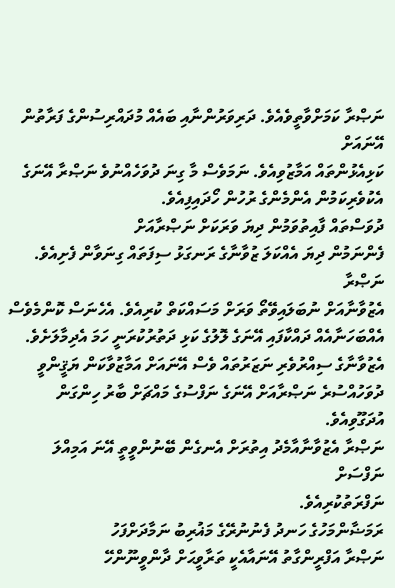ނަޞްރާ ކަމަށްވާތީވެއެވެ. ދަރިވަރުންނާއި ބައެއް މުދައްރިސުންގެ ފަރާތުން އޭނައަށް
ކަޅިއެޅުންތައް އަމާޒުވިއެވެ. ނަމަވެސް މާ ގިނަ ދުވަހެއްނުވެ ނަޞްރާ އޭނަގެ
އެކުވެރިކަމުން އެންމެންގެ ރުހުން ހޯދައިފިއެވެ.
ދުވަސްތައް ފާއިތުވަމުން ދިޔަ ވަރަކަށް ނަޞްރާއަށް
ފެންނަމުން ދިޔަ އެއްކަލަ ޒުވާނާގެ ރަނގަޅު ސިފަތައް ގިނަވާން ފެށިއެވެ. ނަޞްރާ
އެޒުވާނާއަށް ނުބަލައިވޭތޯ ވަރަށް މަސައްކަތް ކުރިއެވެ. އެހެނަސް ކޮންމެވެސް
އެއްބަހަނާއެއް ދައްކާފައި އޭނަގެ ލޮލުގެ ކަޅި ދަތުރުކުރަނީ ހަމަ އެދިމާލަށެވެ.
އެޒުވާނާގެ ސިއްރުވެރި ނަޒަރުތައް ވެސް އޭނައަށް އަމާޒުވާކަން ޔަޤީންވީ
ދުވަހުއްސުރެ ނަޞްރާއަށް އޭނަގެ ނަފްސުގެ މައްޗަށް ބާރު ހިންގަން އުދަގޫވިއެވެ.
ނަޞްރާ އެޒުވާނާއާމެދު އިތުރަށް އެނގެން ބޭނުންވީތީ އޭނަ އަމިއްލަ ނަފްސަށް
ނަފްރަތުކުރިއެވެ.
ރަމަޟާންމަހުގެ ހަނދު ފެނުނުރޭގެ މަޣުރިބު ނަމާދަށްފަހު
ނަޞްރާ އަފްރީންގާތު އޭނައާއެކީ ތަރާވީޙަށް ދާންވީނޫންހޭ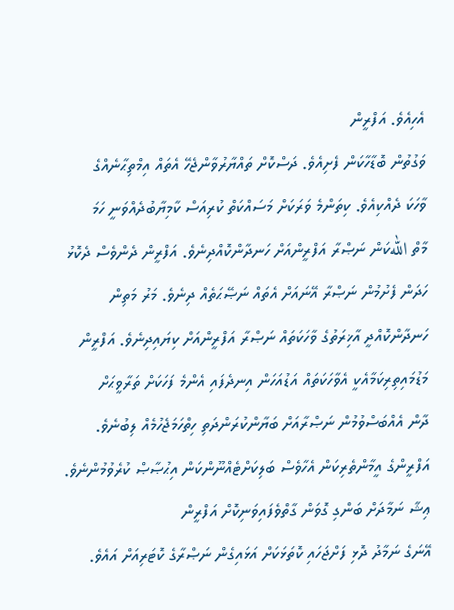އެހިއެވެ. އަފްރީން
ވަގުތުން ބޮޑާހާކަން ފެށިއެވެ. ދަސްކޮށް ތައްޔާރުވާންޖެހޭ އެތައް އިމްތިޙާނެއްގެ
ވާހަކަ ދެއްކިއެވެ. ކިތަންމެ ވަރަކަށް މަސައްކަތް ކުރިއަސް ކާމިޔާބުދެއްވަނީ ހަމަ
މާތް اللهކަން ނަޞްރާ އަފްރީންއަށް ހަނދާންކޮއްދިނެވެ. އަފްރީން ދެންވެސް ދެކޮޅު
ހަދަން ފެށުމުން ނަޞްރާ އޭނައަށް އެތައް ނަޞޭޙަތެއް ދިނެވެ. މަރު މަތިން
ހަނދާންކޮއްދީ އާޚިރަތުގެ ވާހަކަތައް ނަޞްރާ އަފްރީންއަށް ކިޔައިދިނެވެ. އަފްރީން
މަޑުމައިތިރިކަމާއެކީ އެވާހަކަތައް އަޑުއަހަން އިނދެފައި އެންމެ ފަހަކަށް ތަރާވީޙަށް
ދާން އެއްބަސްވުމުން ނަޞްރާއަށް ބަޔާންކުރަންދަތި ހިތްހަމަޖެހުމެއް ލިބުނެވެ.
އަފްރީންގެ އީމާންތެރިކަން އެހާވެސް ބަލިކަށްޓެއްނޫންކަން އިޙުޞާޞް ކުރެވުމުންނެވެ.
ޢިޝާ ނަމާދަށް ބަންގި ގޮވަން ގާތްވެފައިވަނިކޮށް އަފްރީން
އޭނަގެ ނަމާދު ދޮޅި ފަށްޖަހައި ކޮތަޅަކަށް އަޅައިގެން ނަޞްރާގެ ކޮޓަރިއަށް އައެވެ.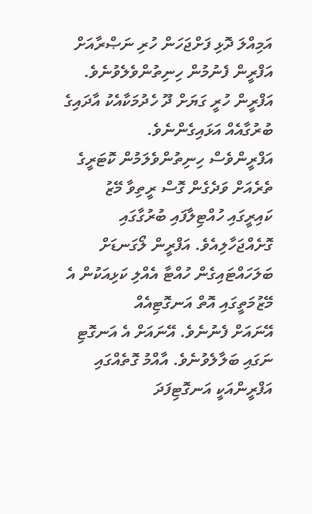އަމިއްލަ ދޮޅި ފަށްޖަހަން ހުރި ނަޞްރާއަށް އަފްރީން ފެނުމުން ހިނިތުންވެލެވުނެވެ.
އަފްރީން ހުރީ ގަޔަށް ދޫ ހެދުމަކާއެކު އާދައިގެ ބުރުގާއެއް އަޅައިގެންނެވެ.
އަފްރީންވެސް ހިނިތުންވެލަމުން ކޮޓަރީގެ ތެރެއަށް ވަދެގެން ގޮސް ރީތިވާ މޭޒު
ކައިރީގައި ހުއްޓިލާފައި ބުރުގާގައި ގޮށެއްޖަހާލިއެވެ. އަފްރީން ލޯގަނޑަށް
ބަލަހައްޓައިގެން ހުއްޓާ އެއްލި ކަޅިއަކުން އެ މޭޒުމަތީގައި އޮތް އަނގޮޓިއެއް
އޭނައަށް ފެނުނެވެ. އޭނައަށް އެ އަނގޮޓި ނަގައި ބަލާލެވުނެވެ. އާއްމު ގޮތެއްގައި
އަފްރީންއަކީ އަނގޮޓިފަދަ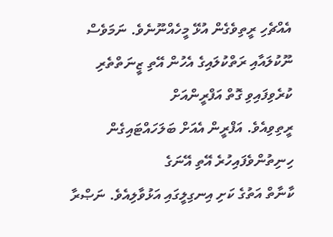އެއްޗެހި ރީތިވެގެން އުޅޭ މީހެއްނޫނެވެ. ނަމަވެސް
ނޫކުލައާއި ރަތްކުލައިގެ އެހުން އޭތި ޒީނަތްތެރި ކުރެވިފައިވި ގޮތް އަފްރީންއަށް
ރީތިވިއެވެ. އަފްރީން އެއަށް ބަލަހައްޓައިގެން ހިނިތުންވެފައިހުރެ އޭތި އޭނަގެ
ކާނާތް އަތުގެ ކަށި އިނގިލީގައި އަޅުވާލިއެވެ. ނަޞްރާ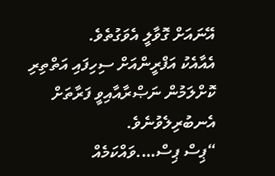އޭނައަށް ގޮވާލީ އެވަގުތެވެ.
އެއާއެކު އަފްރީންއަށް ސިހިފައި އަތްތިރި ކޮށްލަމުން ނަޞްރާއާއިވީ ފަރާތަށް
އެނބުރިލެވުނެވެ.
“ޕިސް ޕިސް….ވައްކަމެއް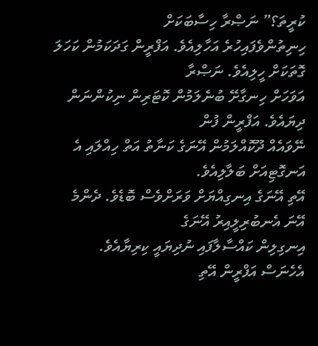ކުރީތަ؟” ނަޞްރާ ހިސާބަކަށް
ހިނިތުންވެފައިހުރެ އަހާލިއެވެ. އަފްރީން ގަދަކަމުން ކަހަލަ ގޮތަކަށް ހީލިއެވެ. ނަޞްރާ
އަވަހަށް ހިނގާށޭ ބުނެލަމުން ކޮޓަރިން ނިކުންނަން ދިޔައެވެ. އަފްރީން ފުން
ނޭވައެއް ދޫކޮއްލަމުން އޭނަގެ ކަނާތު އަތް ހިއްލައި އެ އަނގޮޓިއަށް ބަލާލިއެވެ.
އޭތި އޭނަގެ އިނގިއްޔަށް ވަރަށްވެސް ބޮޑެވެ. ދެންމެ އޭނަ އެނބުރިލީއިރު އޭނަގެ
އިނގިލިން ކައްސާލާފައި ނުދިޔައީ ކިރިޔާއެވެ. އެހެނަސް އަފްރީން އޭތި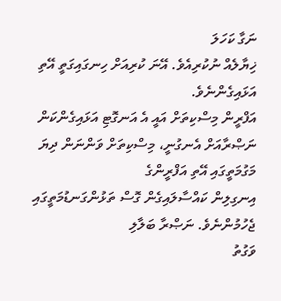ނަގާ ކަހަލަ
ޚިޔާލެއް ނުކުރިއެވެ. އޭނަ ކުރިއަށް ހިނގައިގަތީ އޭތި އަޅައިގެންނެވެ.
އަފްރީން މިސްކިތަށް އައީ އެ އަނގޮޓި އަޅައިގެންކަން
ނަޞްރާއަށް އެނގުނީ، މިސްކިތަށް ވަންނަން ދިޔަ މަގުމަތީގައި އޭތި އަފްރީންގެ
އިނގިލިން ކައްސާލައިގެން ގޮސް ތަޅުންގަނޑުމަތީގައި ޖެހުމުންނެވެ. ނަޞްރާ ބަލާލި
ވަގުތު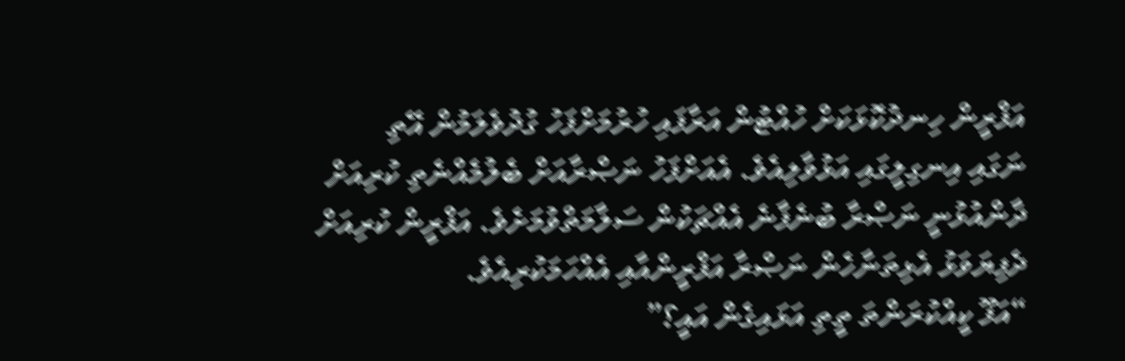އަފްރީން ހިނދުކޮޅަކަށް ހުއްޓުން އަރާފައި ހުރުމަށްފަހު ގުދުވެލަމުން އޭތި
ނަގައި އިނގިލީގައި އަޅުވާލިއެވެ. އެއަށްފަހު ނަޞްރާއަށް ބެލުމެއްނެތި ކުރިއަށް
ދާންއުޅުނީ ނަޞްރާ ބުނެފާނެ އެއްޗަކުން ސަލާމަތްވުމަށެވެ. އަފްރީން ކުރިއަށް
ދެފިޔަވަޅު އެޅިތަނާހެން ނަޞްރާ އަފްރީންއާއި އެއްހަމަކުރިއެވެ.
“އަފޫ ކީއްކުރަންތަ ތީތި އަޅައިގެން އައީ؟”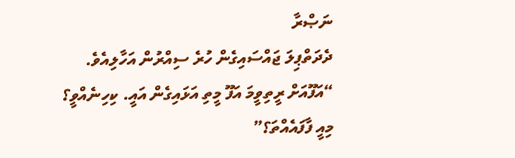ނަޞްރާ
ދެދަތްޕިލަ ޖައްސައިގެން ހުރެ ސިއްރުން އަހާލިއެވެ.
“އަފޫއަށް ރީތިވީމަ އަފޫ މީތި އަޅައިގެން އައީ. ކިހިނެއްވީ؟
މިއީ ފާފައެއްތަ؟”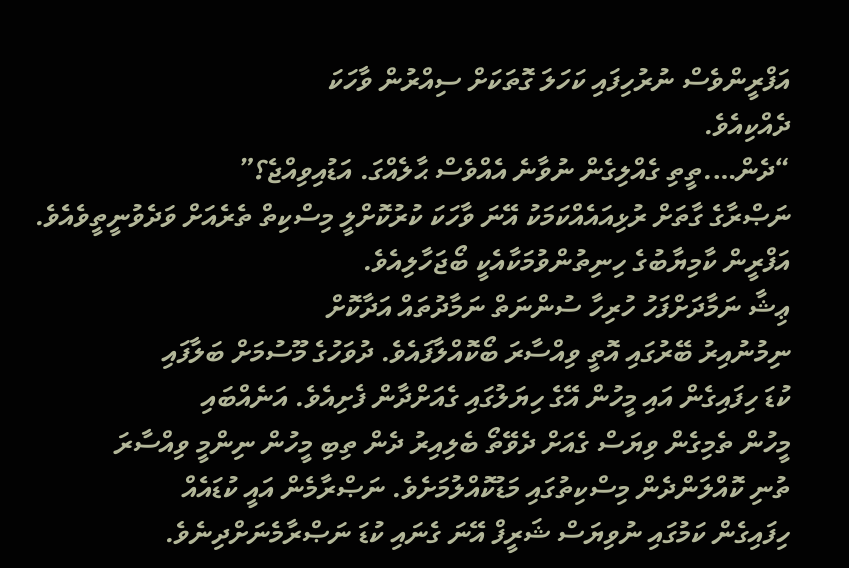އަފްރީންވެސް ނުރުހިފައި ކަހަލަ ގޮތަކަށް ސިއްރުން ވާހަކަ
ދެއްކިއެވެ.
“ދެން….ތީތި ގެއްލިގެން ނުވާނެ އެއްވެސް ޙާލެއްގަ. އަޑުއިވިއްޖެ؟”
ނަޞްރާގެ ގާތަށް ރުޅިއައެއްކަމަކު އޭނަ ވާހަކަ ކުރުކޮށްލީ މިސްކިތް ތެރެއަށް ވަދެވުނީތީވެއެވެ.
އަފްރީން ކާމިޔާބުގެ ހިނިތުންވުމަކާއެކީ ބޯޖަހާލިއެވެ.
ޢިޝާ ނަމާދަށްފަހު ހުރިހާ ސުންނަތް ނަމާދުތައް އަދާކޮށް
ނިމުނުއިރު ބޭރުގައި އޮތީ ވިއްސާރަ ބޯކޮއްލާފައެވެ. ދުވަހުގެ މޫސުމަށް ބަލާފައި
ކުޑަ ހިފައިގެން އައި މީހުން އޭގެ ހިޔަލުގައި ގެއަށްދާން ފެށިއެވެ. އަނެއްބައި
މީހުން ތެމިގެން ވިޔަސް ގެއަށް ދެވޭތޯ ބެލިއިރު ދެން ތިބި މީހުން ނިންމީ ވިއްސާރަ
ތުނި ކޮއްލަންދެން މިސްކިތުގައި މަޑުކޮއްލުމަށެވެ. ނަޞްރާމެން އައީ ކުޑައެއް
ހިފައިގެން ކަމުގައި ނުވިޔަސް ޝަރީފް އޭނަ ގެނައި ކުޑަ ނަޞްރާމެނަށްދިނެވެ.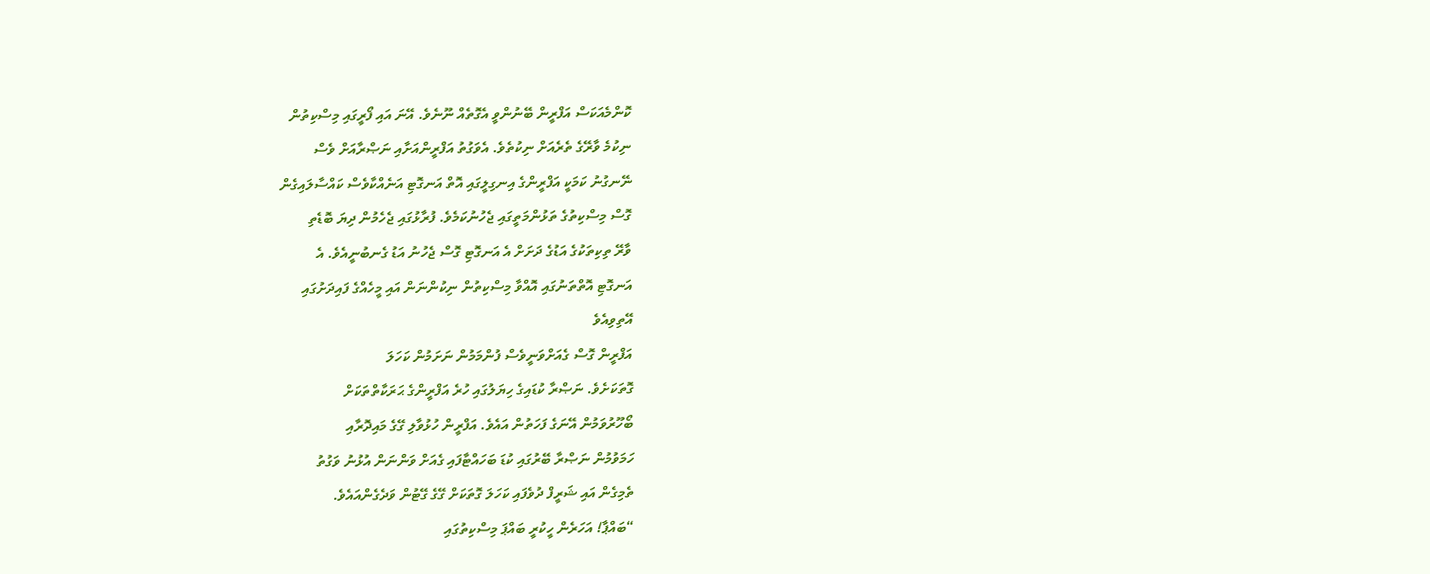ކޮންމެއަކަސް އަފްރީން ބޭނުންވީ އެގޮތެއް ނޫނެވެ. އޭނަ އައި ފޯރީގައި މިސްކިތުން
ނިކުމެ ވާރޭގެ ތެރެއަށް ނިކުތެވެ. އެވަގުތު އަފްރީންއަށާއި ނަޞްރާއަށް ވެސް
ނޭނގުނު ކަމަކީ އަފްރީންގެ އިނގިލީގައި އޮތް އަނގޮޓި އަނެއްކާވެސް ކައްސާލައިގެން
ގޮސް މިސްކިތުގެ ތަޅުންމަތީގައި ޖެހުނުކަމެވެ. ފުރާޅުގައި ޖެހެމުން ދިޔަ ބޮޑެތި
ވާރޭ ތިކިތަކުގެ އަޑުގެ ދަށަށް އެ އަނގޮޓި ގޮސް ޖެހުނު އަޑު ގެނބުނީއެވެ. އެ
އަނގޮޓި އޮތްތަނުގައި އޮއްވާ މިސްކިތުން ނިކުންނަން އައި މީހެއްގެ ފައިދަށުގައި
އޭތިވިއެވެ
އަފްރީން ގޮސް ގެއަށްވަނީވެސް ފުންމަމުން ނަށަމުން ކަހަލަ
ގޮތަކަށެވެ. ނަޞްރާ ކުޑައިގެ ހިޔަލުގައި ހުރެ އަފްރީންގެ ޙަރަކާތްތަކަށް
ބޯހޫރުވަމުން އޭނަގެ ފަހަތުން އައެވެ. އަފްރީން ހުޅުވާލި ގޭގެ މައިދޮރާއި
ހަމަވުމުން ނަޞްރާ ބޭރުގައި ކުޑަ ބަހައްޓާފައި ގެއަށް ވަންނަން އުޅުނު ވަގުތު
ތެމިގެން އައި ޝަރީފް ދުވެފައި ކަހަލަ ގޮތަކަށް ގޭގެ ގޭޓުން ވަދެގެންއައެވެ.
“ބައްޕާ! އަހަރެން ހީކުރީ ބައްޕަ މިސްކިތުގައި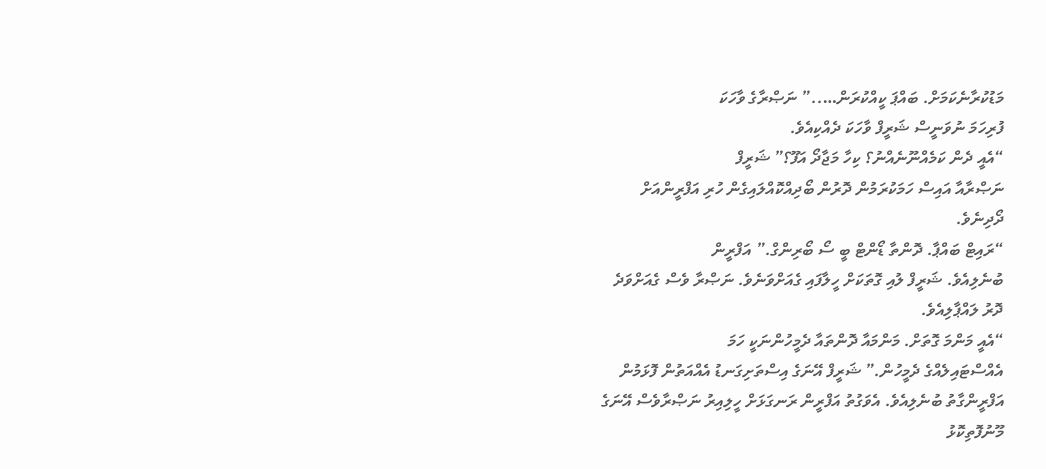މަޑުކުރާނެކަމަށް. ބައްޕަ ކީއްކުރަން…..” ނަޞްރާގެ ވާހަކަ
ފުރިހަމަ ނުވަނީސް ޝަރީފް ވާހަކަ ދެއްކިއެވެ.
“އެއީ ދެން ކަމެއްނޫނެއްނު؟ ކިހާ މަޖާދޯ އަފޫ؟” ޝަރީފް
ނަޞްރާއާ އައިސް ހަމަކުރަމުން ދޮރުން ބޯދިއްކޮއްލައިގެން ހުރި އަފްރީންއަށް
ދޯދިނެވެ.
“ރައިޓް ބައްޕާ. ދޮންތާ ޑޯންޓް ބީ ސޯ ބޯރިންގް.” އަފްރީން
ބުނެލިއެވެ. ޝަރީފް ލުއި ގޮތަކަށް ހީލާފައި ގެއަށްވަނެވެ. ނަޞްރާ ވެސް ގެއަށްވަދެ
ދޮރު ލައްޕާލިއެވެ.
“އެއީ މަންމަ ގޮތަށް. މަންމައާ ދޮންތައާ ދެމީހުންނަކީ ހަމަ
އެއްސްޓައިލެއްގެ ދެމީހުން.” ޝަރީފް އޭނަގެ އިސްތަށިގަނޑު އެއްއަތުން ފޮޅަމުން
އަފްރީންގާތު ބުނެލިއެވެ. އެވަގުތު އަފްރީން ރަނގަޅަށް ހީލިއިރު ނަޞްރާވެސް އޭނަގެ
މޫނުފޮތިކޮޅު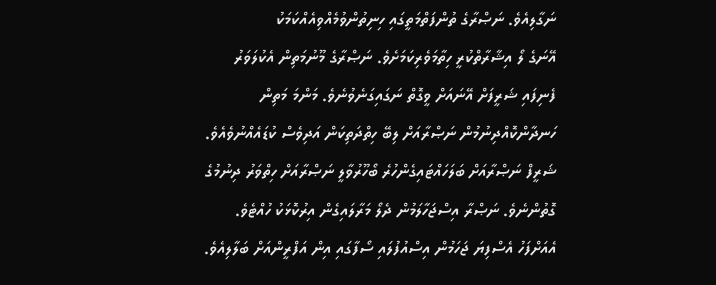ނަގާލިއެވެ. ނަޞްރާގެ ތުންފަތްމަތީގައި ހިނިތުންވުމެއްވިއެއްކަމަކު
އޭނަގެ ލޯ އިޝާރާތްކުރީ ހިތާމަވެރިކަމަށެވެ. ނަޞްރާގެ މޫނުމަތިން އެކުލަވަރު
ފެނިފައި ޝަރީފަށް އޭނައަށް ވީގޮތް ނަގައިގަނެވުނެވެ. މަންމަ މަތިން
ހަނދާންކޮއްދިނުމުން ނަޞްރާއަށް ލިބޭ ހިތްދަތިކަން އަދިވެސް ކުޑައެއްނުވެއެވެ.
ޝަރީފް ނަޞްރާއަށް ބަލަހައްޓައިގެންހުރެ ބޯހޫރުވާލީ ނަޞްރާއަށް ހިތްވަރު ދިނުމުގެ
ގޮތުންނެވެ. ނަޞްރާ އިސްޖަހާލަމުން ދެލޯ މަރާލައިގެން އިރުކޮޅަކު ހުއްޓެވެ.
އެއަށްފަހު އެސްފިޔަ ޖަހަމުން އިސްއުފުލައި ސޯފާގައި އިން އަފްރީންއަށް ބަލާލިއެވެ.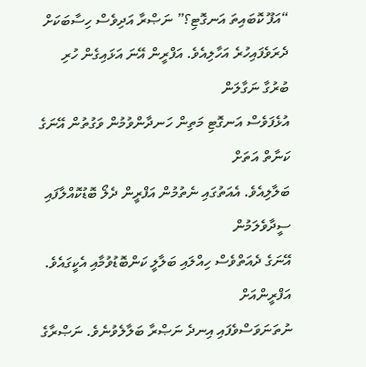“އަފޫ ކޮބައިތަ އަނގޮޓި؟” ނަޞްރާ އަދިވެސް ހިސާބަކަށް
ދެރަވެފައިހުރެ އަހާލިއެވެ. އަފްރީން އޭނަ އަޅައިގެން ހުރި ބުރުގާ ނަގާލަން
އުޅެފަވެސް އަނގޮޓި މަތިން ހަނދާންވުމުން ވަގުތުން އޭނަގެ ކަނާތް އަތަށް
ބަލާލިއެވެ. އެއަތުގައި ނެތުމުން އަފްރީން ދެލޯ ބޮޑުކޮއްލާފައި ސީދާވެލަމުން
އޭނަގެ ދެއަތްވެސް ހިއްލައި ބަލާލީ ކަންބޮޑުވުމާއި އެކީގައެވެ. އަފްރީންއަށް
ނުތަނަވަސްވެފައި އިނދެ ނަޞްރާ ބަލާލެވުނެވެ. ނަޞްރާގެ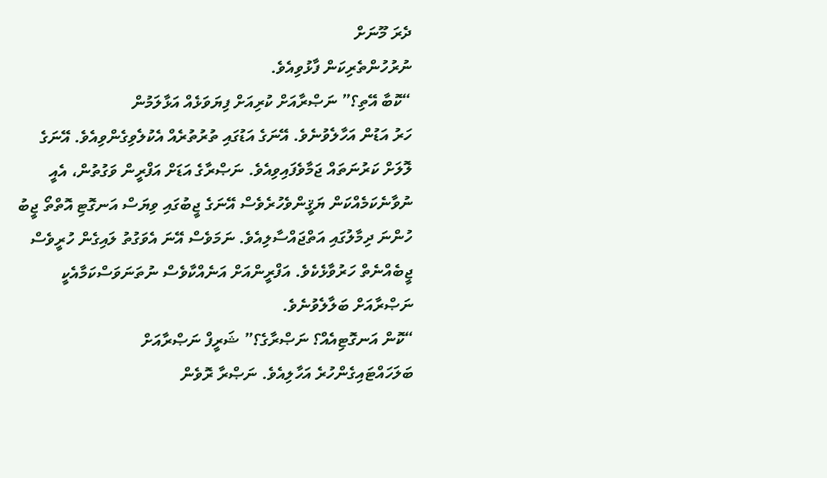ދެރަ މޫނަށް
ނުރުހުންތެރިކަން ފާޅުވިއެވެ.
“ކޮބާ އޭތި؟” ނަޞްރާއަށް ކުރިއަށް ފިޔަވަޅެއް އަޅާލަމުން
ހަރު އަޑުން އަހާލެވުނެވެ. އޭނަގެ އަޑުގައި ތުރުތުރެއް އެކުލެވިގެންވިއެވެ. އޭނަގެ
ލޮލަށް ކަރުނަތައް ޖަމާވެފައިވިއެވެ. ނަޞްރާގެ އަޑަށް އަފްރީން ވަގުތުން، އެއީ
ނުވާނެކަމެއްކަން ޔަޤީންވެހުރެވެސް އޭނަގެ ޖީބުގައި ވިޔަސް އަނގޮޓި އޮތްތޯ ޖީބު
ހުންނަ ދިމާލުގައި އަތްޖައްސާލިއެވެ. ނަމަވެސް އޭނަ އެވަގުތު ލައިގެން ހުރީވެސް
ޖީބެއްނެތް ހަރުވާޅެކެވެ. އަފްރީންއަށް އަނެއްކާވެސް ނުތަނަވަސްކަމާއެކީ
ނަޞްރާއަށް ބަލާލެވުނެވެ.
“ކޮން އަނގޮޓިއެއް؟ ނަޞްރާގެ؟” ޝަރީފް ނަޞްރާއަށް
ބަލަހައްޓައިގެންހުރެ އަހާލިއެވެ. ނަޞްރާ ރޮވެން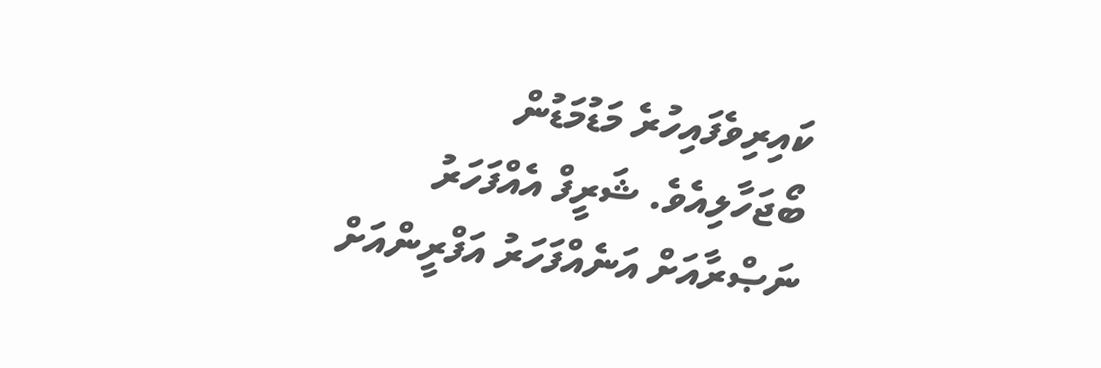ކައިރިވެފައިހުރެ މަޑުމަޑުން
ބޯޖަހާލިއެވެ. ޝަރީފް އެއްފަހަރު ނަޞްރާއަށް އަނެއްފަހަރު އަފްރީންއަށް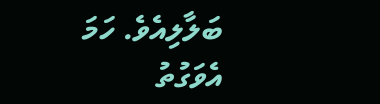ބަލާލިއެވެ. ހަމަ އެވަގުތު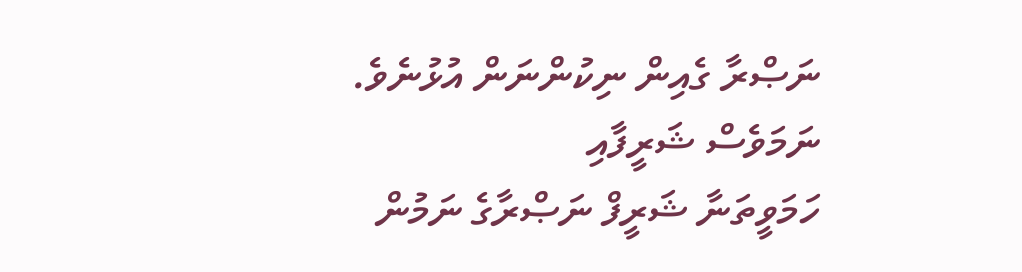ނަޞްރާ ގެއިން ނިކުންނަން އުޅުނެވެ. ނަމަވެސް ޝަރީފާއި
ހަމަވީތަނާ ޝަރީފް ނަޞްރާގެ ނަމުން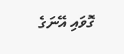ގޮވައި އޭނަގެ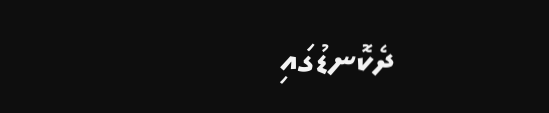ދެކޮނޑުގައި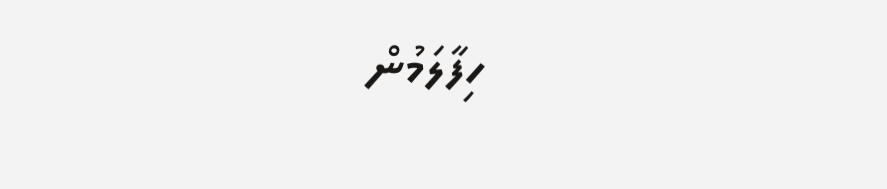ހިފާލަމުން